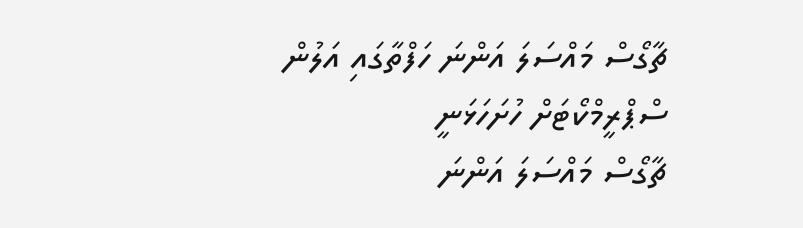ޗާގޯސް މައްސަލަ އަންނަ ހަފްތާގައި އަލުން ސްޕްރީމްކޯޓަށް ހުށަހަޅަނީ
ޗާގޯސް މައްސަލަ އަންނަ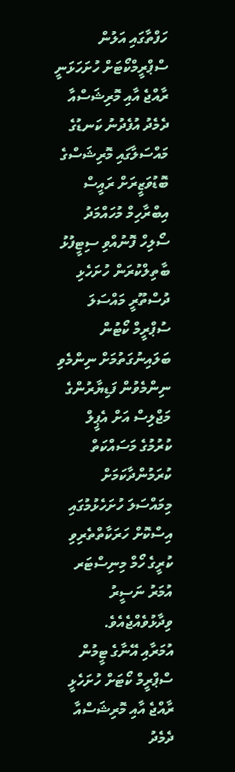ހަފްތާގައި އަލުން ސްޕްރީމްކޯޓަށް ހުށަހަޅަނީ
ރާއްޖެ އާއި މޮރިޝަސްއާ ދެމެދު އުފެދުނު ކަނޑުގެ މައްސަލާގައި މޮރިޝަސްގެ ބޮޑުވަޒީރަށް ރައީސް އިބްރާހިމް މުހައްމަދު ސޯލިހް ފޮނުއްވި ސިޓީފުޅު ބާތިލްކުރަން ހުށަހެޅި ދުސްތޫރީ މައްސަލަ ސުޕްރީމް ކޯޓުން ބަލައިނުގަތުމަށް ނިންމެވި ނިންމެވުން ފަޑިޔާރުންގެ މަޖްލިސް އަށް އެޕީލް ކުރުމުގެ މަސައްކަތް ކުރަމުންދާކަމަށް މިމައްސަލަ ހުށަހެޅުމުގައި އިސްކޮށް ހަރަކާތްތެރިވި ކުރީގެ ހޯމް މިނިސްޓަރ އުމަރު ނަސީރު ވިދާޅުވެއްޖެއެވެ.
އުމަރާއި އޭނާގެ ޓީމުން ސްޕްރީމް ކޯޓަށް ހުށަހެޅީ ރާއްޖެ އާއި މޮރިޝަސްއާ ދެމެދު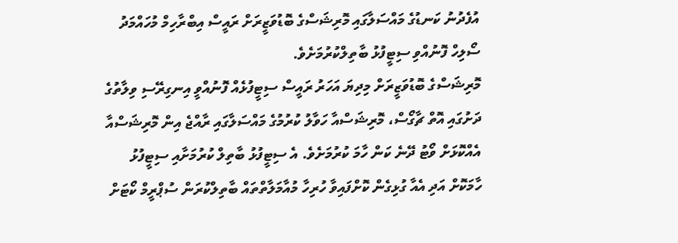އުފެދުނު ކަނޑުގެ މައްސަލާގައި މޮރިޝަސްގެ ބޮޑުވަޒީރަށް ރައީސް އިބްރާހިމް މުހައްމަދު ސޯލިހް ފޮނުއްވި ސިޓީފުޅު ބާތިލްކުރުމަށެވެ.
މޮރިޝަސްގެ ބޮޑުވަޒީރަށް މިދިޔަ އަހަރު ރައީސް ސިޓީފުޅެއް ފޮނުއްވީ އިނގިރޭސި ވިލާތުގެ ދަށުގައި އޮތް ޗާގޯސް، މޮރިޝަސްއާ ހަވާލު ކުރުމުގެ މައްސަލާގައި ރާއްޖެ އިން މޮރިޝަސްއާ އެއްކޮޅަށް ވޯޓު ދޭނެ ކަން ހާމަ ކުރުމަށެވެ. އެ ސިޓީފުޅު ބާތިލް ކުރުމަށާއި ސިޓީފުޅު ހާމަކޮށް އަދި އެއާ ގުޅިގެން ކޮށްފައިވާ ހުރިހާ މުއާމަލާތްތައް ބާތިލްކުރަން ސުޕްރީމް ކޯޓަށް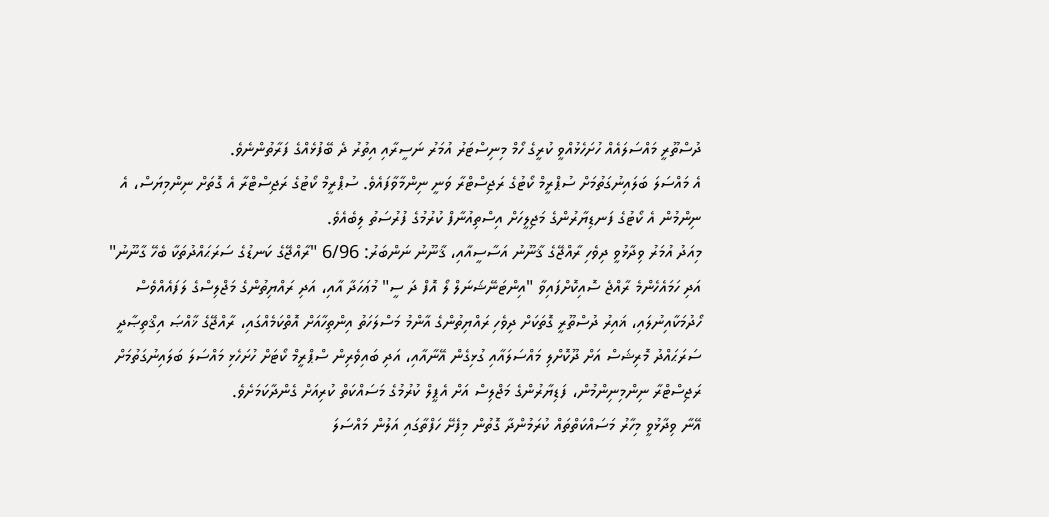ދުސްތޫރީ މައްސަލައެއް ހުށަހެޅުއްވީ ކުރީގެ ހޯމް މިނިސްޓަރު އުމަރު ނަސީރާއި އިތުރު ދެ ބޭފުޅެއްގެ ފަރާތުންނެވެ.
އެ މައްސަލަ ބަލައިނުގަތުމަށް ސުޕްރީމް ކޯޓުގެ ރަޖިސްޓްރާ ވަނީ ނިންމާވާފައެވެ. ސުޕްރީމް ކޯޓުގެ ރަޖިސްޓްރާ އެ ގޮތަށް ނިންމިޔަސް، އެ ނިންމުން އެ ކޯޓުގެ ފަނޑިޔާރުންގެ މަޖިލީހަށް އިސްތިއުނާފް ކުރުމުގެ ފުރުސަތު ލިބެއެވެ.
މިއަދު އުމަރު ވިދާޅުވީ ދިވެހި ރާއްޖޭގެ ޤާނޫނު އަސާސީއާއި، ޤާނޫނު ނަންބަރު: 6/96 "ރާއްޖޭގެ ކަނޑުގެ ސަރަޙައްދުތަކާ ބެހޭ ގާނޫނު" އަދި ހަމައެހެންމެ ރާއްޖެ ސޮއިކޮށްފައިވާ "އިންޓަނޭޝަނަލް ލޯ އޮފް ދަ ސީ" މުޢަހަދާ އާއި، އަދި ރައްޔިތުންގެ މަޖްލިސްގެ ލަފައެއްވެސް ހޯދުމަކާއިނުލައި، ޣައިރު ދުސްތޫރީ ގޮތަކަށް ދިވެހި ރައްޔިތުންގެ އާންމު މަސްލަހަތު އިންތިހާއަށް އޮތްކަމެއްގައި، ރާއްޖޭގެ ޚާއްޞަ އިޤްތިޞާދީ ސަރަޙައްދު މޮރިޝަސް އަށް ދޫކޮށްލި މައްސަލައާއި ގުޅިގެން އޭނާއާއި، އަދި ބައިވެރިން ސްޕްރީމް ކޯޓަށް ހުށަހެޅި މައްސަލަ ބަލައިނުގަތުމަށް ރަޖިސްޓްރާ ނިންމިނިންމުން، ފަޑިޔާރުންގެ މަޖްލިސް އަށް އެޕީލް ކުރުމުގެ މަސައްކަތް ކުރިއަށް ގެންދާކަމަށެވެ.
އޭނާ ވިދާޅުވީ މިހާރު މަސައްކަތްތައް ކުރަމުންދާ ގޮތުން މިފެށޭ ހަފްތާގައި އަލުން މައްސަލަ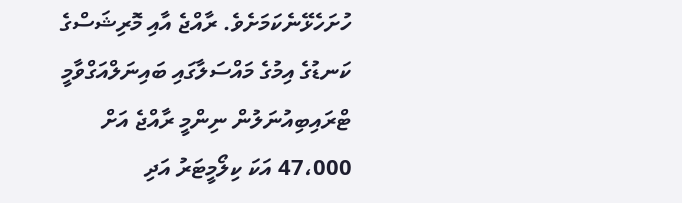ހުށަހެޅޭނެކަމަށެވެ. ރާއްޖެ އާއި މޮރިޝަސްގެ ކަނޑުގެ އިމުގެ މައްސަލާގައި ބައިނަލްއަގްވާމީ ޓްރައިބިއުނަލުން ނިންމީ ރާއްޖެ އަށް 47،000 އަކަ ކިލޯމީޓަރު އަދި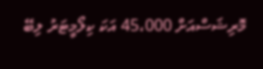މޮރިޝަސްއަށް 45،000 އަކަ ކިލޯމީޓަރު ލިބޭ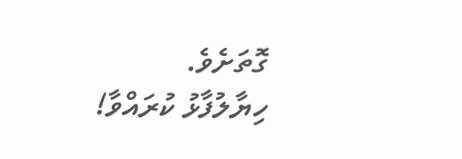ގޮތަށެވެ.
ހިޔާލުފާޅު ކުރައްވާ!